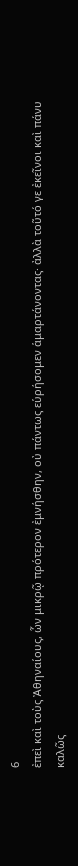6
ἐπεὶ καὶ τοὺς Ἀθηναίους, ὧν μικρῷ πρότερον ἐμνήσθην, οὐ πάντως εὑρήσομεν ἁμαρτάνοντας· ἀλλὰ τοῦτό γε ἐκεῖνοι καὶ πάνυ καλῶς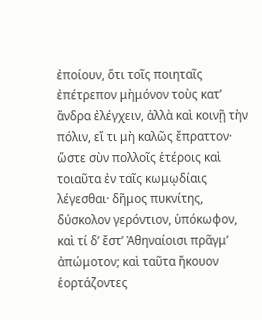ἐποίουν, ὅτι τοῖς ποιηταῖς ἐπέτρεπον μὴμόνον τοὺς κατʼ ἄνδρα ἐλέγχειν, ἀλλὰ καὶ κοινῇ τὴν πόλιν, εἴ τι μὴ καλῶς ἔπραττον· ὥστε σὺν πολλοῖς ἑτέροις καὶ τοιαῦτα ἐν ταῖς κωμῳδίαις λέγεσθαι· δῆμος πυκνίτης, δύσκολον γερόντιον, ὑπόκωφον, καὶ τί δʼ ἔστʼ Ἀθηναίοισι πρᾶγμʼ ἀπώμοτον; καὶ ταῦτα ἤκουον ἑορτάζοντες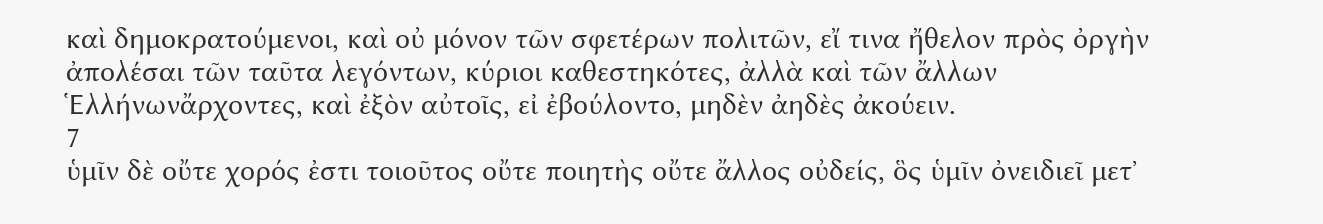καὶ δημοκρατούμενοι, καὶ οὐ μόνον τῶν σφετέρων πολιτῶν, εἴ τινα ἤθελον πρὸς ὀργὴν ἀπολέσαι τῶν ταῦτα λεγόντων, κύριοι καθεστηκότες, ἀλλὰ καὶ τῶν ἄλλων Ἑλλήνωνἄρχοντες, καὶ ἐξὸν αὐτοῖς, εἰ ἐβούλοντο, μηδὲν ἀηδὲς ἀκούειν.
7
ὑμῖν δὲ οὔτε χορός ἐστι τοιοῦτος οὔτε ποιητὴς οὔτε ἄλλος οὐδείς, ὃς ὑμῖν ὀνειδιεῖ μετʼ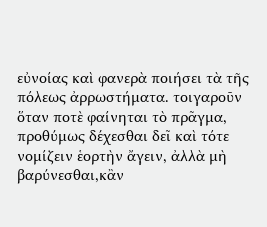εὐνοίας καὶ φανερὰ ποιήσει τὰ τῆς πόλεως ἀρρωστήματα. τοιγαροῦν ὅταν ποτὲ φαίνηται τὸ πρᾶγμα, προθύμως δέχεσθαι δεῖ καὶ τότε νομίζειν ἑορτὴν ἄγειν, ἀλλὰ μὴ βαρύνεσθαι,κἂν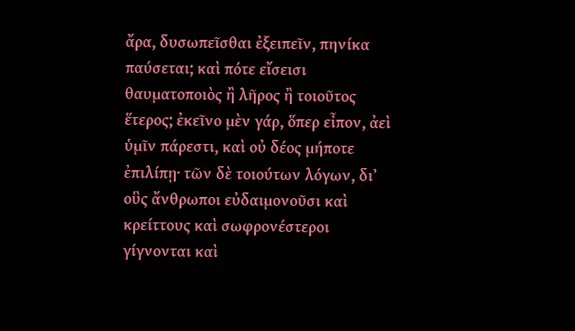ἄρα, δυσωπεῖσθαι ἐξειπεῖν, πηνίκα παύσεται; καὶ πότε εἴσεισι θαυματοποιὸς ἢ λῆρος ἢ τοιοῦτος ἕτερος; ἐκεῖνο μὲν γάρ, ὅπερ εἶπον, ἀεὶ ὑμῖν πάρεστι, καὶ οὐ δέος μήποτε ἐπιλίπῃ· τῶν δὲ τοιούτων λόγων, διʼ οὓς ἄνθρωποι εὐδαιμονοῦσι καὶ κρείττους καὶ σωφρονέστεροι γίγνονται καὶ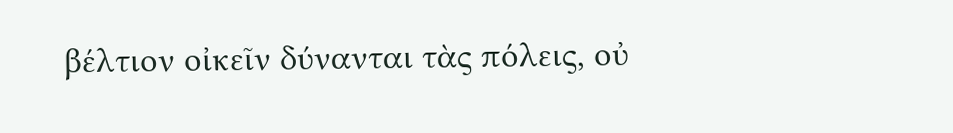βέλτιον οἰκεῖν δύνανται τὰς πόλεις, οὐ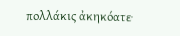πολλάκις ἀκηκόατε·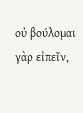οὐ βούλομαι γὰρ εἰπεῖν,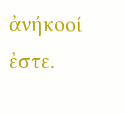ἀνήκοοί ἐστε.